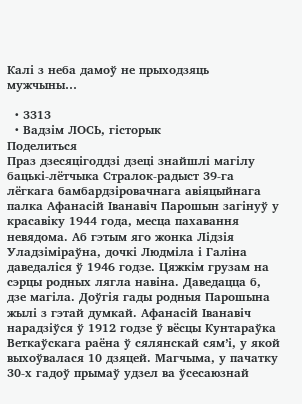Калі з неба дамоў не прыходзяць мужчыны…

  • 3313
  • Вадзім ЛОСЬ, гісторык
Поделиться
Праз дзесяцігоддзі дзеці знайшлі магілу бацькі-лётчыка Стралок-радыст 39-га лёгкага бамбардзіровачнага авіяцыйнага палка Афанасій Іванавіч Парошын загінуў у красавіку 1944 года, месца пахавання невядома. Аб гэтым яго жонка Лідзія Уладзіміраўна, дочкі Людміла і Галіна даведаліся ў 1946 годзе. Цяжкім грузам на сэрцы родных лягла навіна. Даведацца б, дзе магіла. Доўгія гады родныя Парошына жылі з гэтай думкай. Афанасій Іванавіч нарадзіўся ў 1912 годзе ў вёсцы Кунтараўка Веткаўскага раёна ў сялянскай сям’і, у якой выхоўвалася 10 дзяцей. Магчыма, у пачатку 30-х гадоў прымаў удзел ва ўсесаюзнай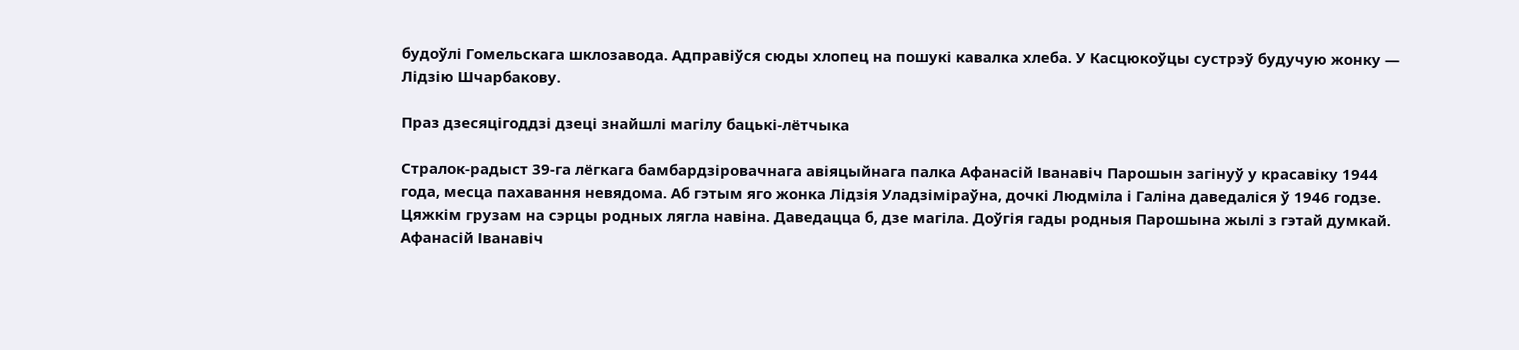будоўлі Гомельскага шклозавода. Адправіўся сюды хлопец на пошукі кавалка хлеба. У Касцюкоўцы сустрэў будучую жонку — Лідзію Шчарбакову.

Праз дзесяцігоддзі дзеці знайшлі магілу бацькі-лётчыка

Стралок-радыст 39-га лёгкага бамбардзіровачнага авіяцыйнага палка Афанасій Іванавіч Парошын загінуў у красавіку 1944 года, месца пахавання невядома. Аб гэтым яго жонка Лідзія Уладзіміраўна, дочкі Людміла і Галіна даведаліся ў 1946 годзе. Цяжкім грузам на сэрцы родных лягла навіна. Даведацца б, дзе магіла. Доўгія гады родныя Парошына жылі з гэтай думкай. Афанасій Іванавіч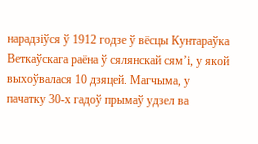нарадзіўся ў 1912 годзе ў вёсцы Кунтараўка Веткаўскага раёна ў сялянскай сям’і, у якой выхоўвалася 10 дзяцей. Магчыма, у пачатку 30-х гадоў прымаў удзел ва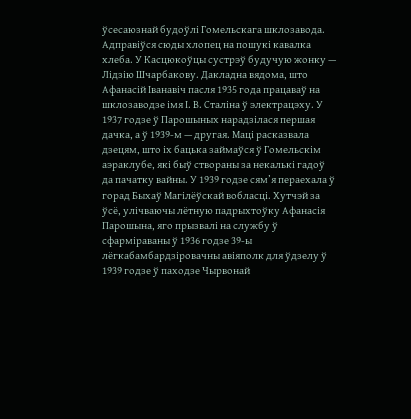ўсесаюзнай будоўлі Гомельскага шклозавода. Адправіўся сюды хлопец на пошукі кавалка хлеба. У Касцюкоўцы сустрэў будучую жонку — Лідзію Шчарбакову. Дакладна вядома, што Афанасій Іванавіч пасля 1935 года працаваў на шклозаводзе імя І. В. Сталіна ў электрацэху. У 1937 годзе ў Парошыных нарадзілася першая дачка, а ў 1939-м — другая. Маці расказвала дзецям, што іх бацька займаўся ў Гомельскім аэраклубе, які быў створаны за некалькі гадоў да пачатку вайны. У 1939 годзе сям’я пераехала ў горад Быхаў Магілёўскай вобласці. Хутчэй за ўсё, улічваючы лётную падрыхтоўку Афанасія Парошына, яго прызвалі на службу ў сфарміраваны ў 1936 годзе 39-ы лёгкабамбардзіровачны авіяполк для ўдзелу ў 1939 годзе ў паходзе Чырвонай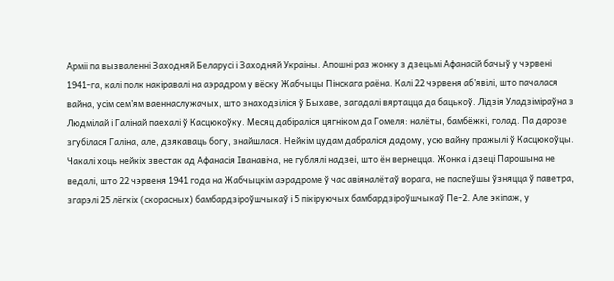Арміі па вызваленні Заходняй Беларусі і Заходняй Украіны. Апошні раз жонку з дзецьмі Афанасій бачыў у чэрвені 1941-га, калі полк накіравалі на аэрадром у вёску Жабчыцы Пінскага раёна. Калі 22 чэрвеня аб’явілі, што пачалася вайна, усім сем’ям ваеннаслужачых, што знаходзіліся ў Быхаве, загадалі вяртацца да бацькоў. Лідзія Уладзіміраўна з Людмілай і Галінай паехалі ў Касцюкоўку. Месяц дабіраліся цягніком да Гомеля: налёты, бамбёжкі, голад. Па дарозе згубілася Галіна, але, дзякаваць богу, знайшлася. Нейкім цудам дабраліся дадому, усю вайну пражылі ў Касцюкоўцы. Чакалі хоць нейкіх звестак ад Афанасія Іванавіча, не гублялі надзеі, што ён вернецца. Жонка і дзеці Парошына не ведалі, што 22 чэрвеня 1941 года на Жабчыцкім аэрадроме ў час авіяналётаў ворага, не паспеўшы ўзняцца ў паветра, згарэлі 25 лёгкіх (скорасных) бамбардзіроўшчыкаў і 5 пікіруючых бамбардзіроўшчыкаў Пе-2. Але экіпаж, у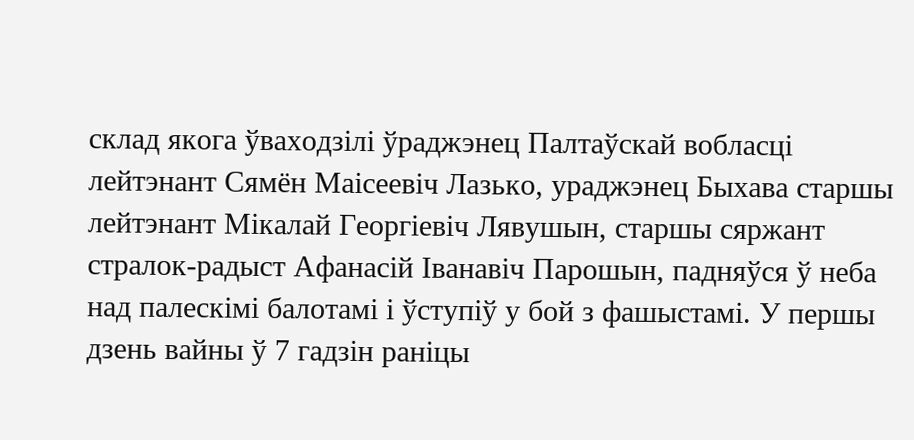склад якога ўваходзілі ўраджэнец Палтаўскай вобласці лейтэнант Сямён Маісеевіч Лазько, ураджэнец Быхава старшы лейтэнант Мікалай Георгіевіч Лявушын, старшы сяржант стралок-радыст Афанасій Іванавіч Парошын, падняўся ў неба над палескімі балотамі і ўступіў у бой з фашыстамі. У першы дзень вайны ў 7 гадзін раніцы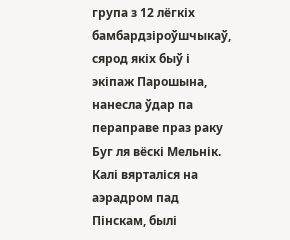група з 12 лёгкіх бамбардзіроўшчыкаў, сярод якіх быў і экіпаж Парошына, нанесла ўдар па пераправе праз раку Буг ля вёскі Мельнік. Калі вярталіся на аэрадром пад Пінскам, былі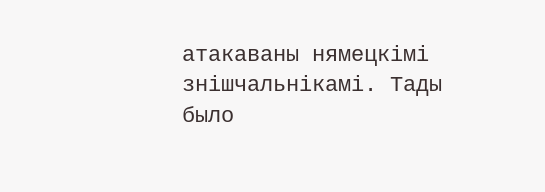атакаваны нямецкімі знішчальнікамі. Тады было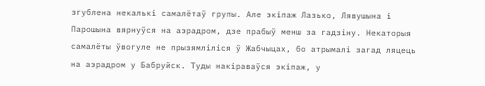згублена некалькі самалётаў групы. Але экіпаж Лазько, Лявушына і Парошына вярнуўся на аэрадром, дзе прабыў менш за гадзіну. Некаторыя самалёты ўвогуле не прызямліліся ў Жабчыцах, бо атрымалі загад ляцець на аэрадром у Бабруйск. Туды накіраваўся экіпаж, у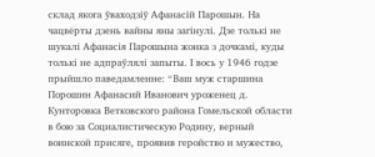склад якога ўваходзіў Афанасій Парошын. На чацвёрты дзень вайны яны загінулі. Дзе толькі не шукалі Афанасія Парошына жонка з дочкамі, куды толькі не адпраўлялі запыты. І вось у 1946 годзе прыйшло паведамленне: “Ваш муж старшина Порошин Афанасий Иванович уроженец д. Кунторовка Ветковского района Гомельской области в бою за Социалистическую Родину, верный воинской присяге, проявив геройство и мужество,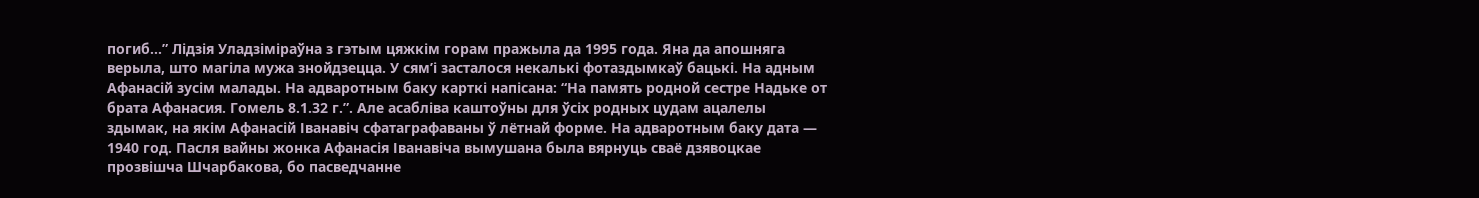погиб...” Лідзія Уладзіміраўна з гэтым цяжкім горам пражыла да 1995 года. Яна да апошняга верыла, што магіла мужа знойдзецца. У сям’і засталося некалькі фотаздымкаў бацькі. На адным Афанасій зусім малады. На адваротным баку карткі напісана: “На память родной сестре Надьке от брата Афанасия. Гомель 8.1.32 г.”. Але асабліва каштоўны для ўсіх родных цудам ацалелы здымак, на якім Афанасій Іванавіч сфатаграфаваны ў лётнай форме. На адваротным баку дата — 1940 год. Пасля вайны жонка Афанасія Іванавіча вымушана была вярнуць сваё дзявоцкае прозвішча Шчарбакова, бо пасведчанне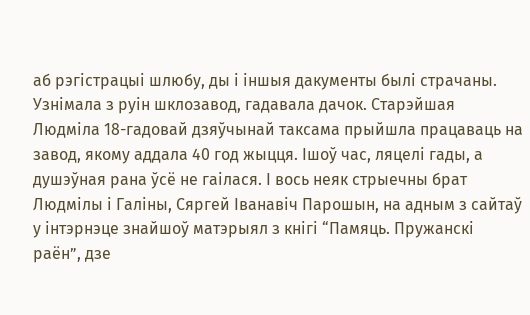аб рэгістрацыі шлюбу, ды і іншыя дакументы былі страчаны. Узнімала з руін шклозавод, гадавала дачок. Старэйшая Людміла 18-гадовай дзяўчынай таксама прыйшла працаваць на завод, якому аддала 40 год жыцця. Ішоў час, ляцелі гады, а душэўная рана ўсё не гаілася. І вось неяк стрыечны брат Людмілы і Галіны, Сяргей Іванавіч Парошын, на адным з сайтаў у інтэрнэце знайшоў матэрыял з кнігі “Памяць. Пружанскі раён”, дзе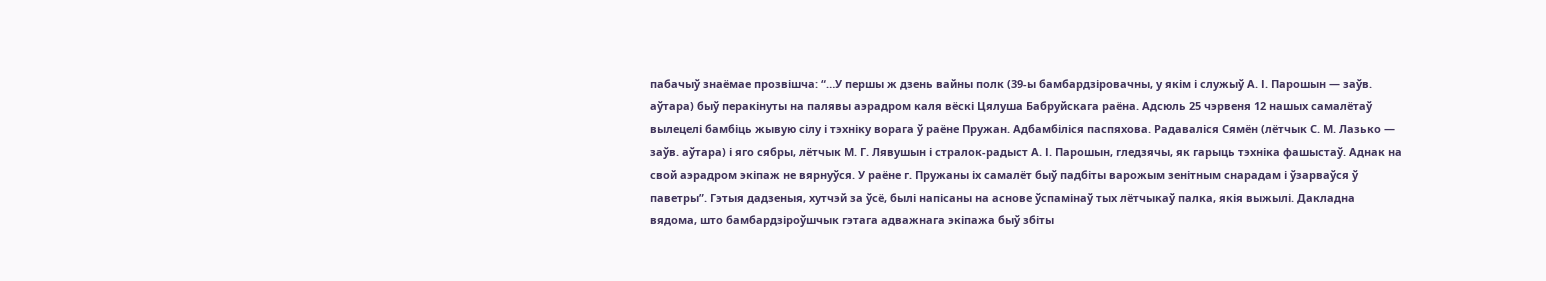пабачыў знаёмае прозвішча: “…У першы ж дзень вайны полк (39-ы бамбардзіровачны, у якім і служыў А. І. Парошын — заўв. аўтара) быў перакінуты на палявы аэрадром каля вёскі Цялуша Бабруйскага раёна. Адсюль 25 чэрвеня 12 нашых самалётаў вылецелі бамбіць жывую сілу і тэхніку ворага ў раёне Пружан. Адбамбіліся паспяхова. Радаваліся Сямён (лётчык С. М. Лазько — заўв. аўтара) і яго сябры, лётчык М. Г. Лявушын і стралок-радыст А. І. Парошын, гледзячы, як гарыць тэхніка фашыстаў. Аднак на свой аэрадром экіпаж не вярнуўся. У раёне г. Пружаны іх самалёт быў падбіты варожым зенітным снарадам і ўзарваўся ў паветры”. Гэтыя дадзеныя, хутчэй за ўсё, былі напісаны на аснове ўспамінаў тых лётчыкаў палка, якія выжылі. Дакладна вядома, што бамбардзіроўшчык гэтага адважнага экіпажа быў збіты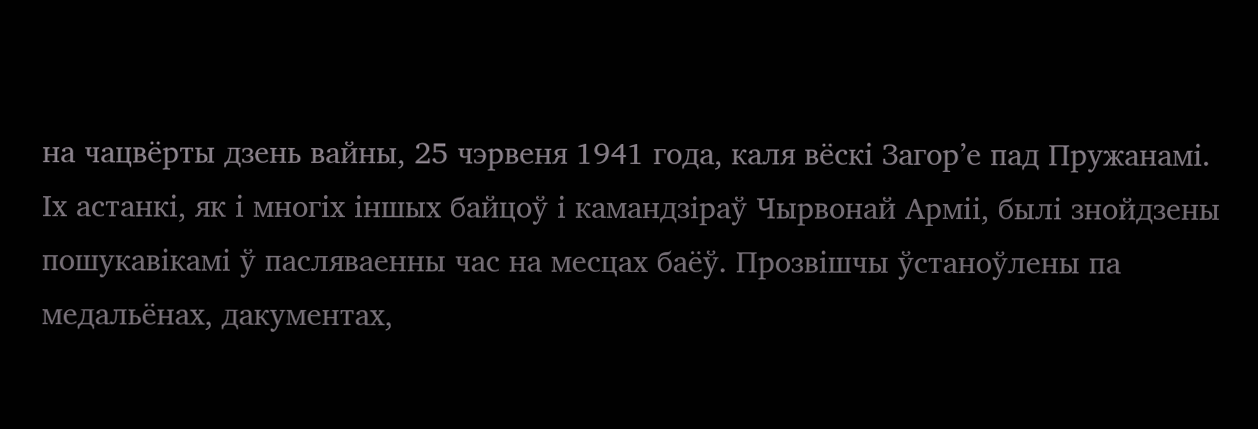на чацвёрты дзень вайны, 25 чэрвеня 1941 года, каля вёскі Загор’е пад Пружанамі. Іх астанкі, як і многіх іншых байцоў і камандзіраў Чырвонай Арміі, былі знойдзены пошукавікамі ў пасляваенны час на месцах баёў. Прозвішчы ўстаноўлены па медальёнах, дакументах,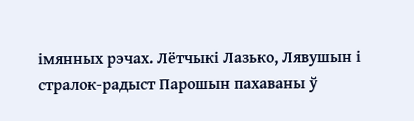імянных рэчах. Лётчыкі Лазько, Лявушын і стралок-радыст Парошын пахаваны ў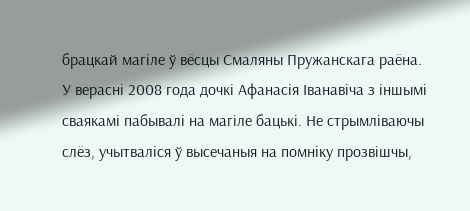брацкай магіле ў вёсцы Смаляны Пружанскага раёна. У верасні 2008 года дочкі Афанасія Іванавіча з іншымі сваякамі пабывалі на магіле бацькі. Не стрымліваючы слёз, учытваліся ў высечаныя на помніку прозвішчы,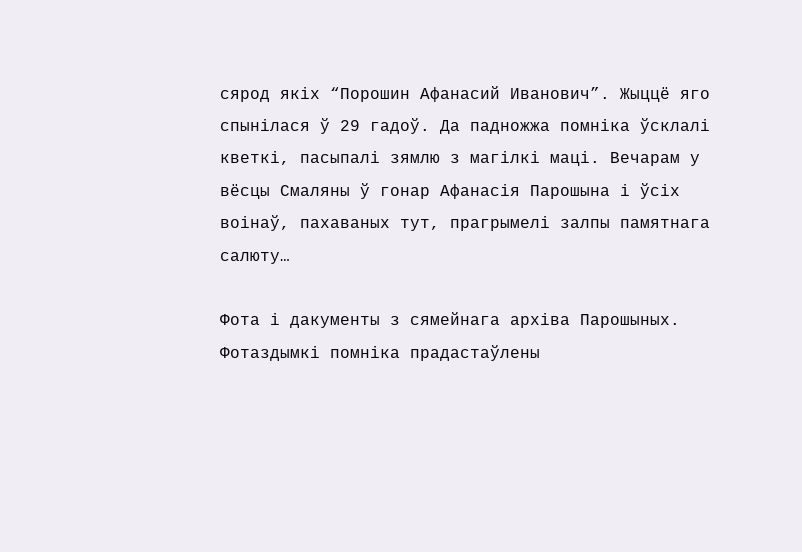сярод якіх “Порошин Афанасий Иванович”. Жыццё яго спынілася ў 29 гадоў. Да падножжа помніка ўсклалі кветкі, пасыпалі зямлю з магілкі маці. Вечарам у вёсцы Смаляны ў гонар Афанасія Парошына і ўсіх воінаў, пахаваных тут, прагрымелі залпы памятнага салюту…

Фота і дакументы з сямейнага архіва Парошыных. Фотаздымкі помніка прадастаўлены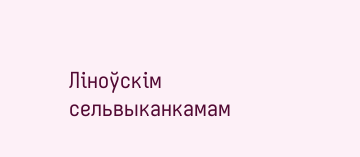Ліноўскім сельвыканкамам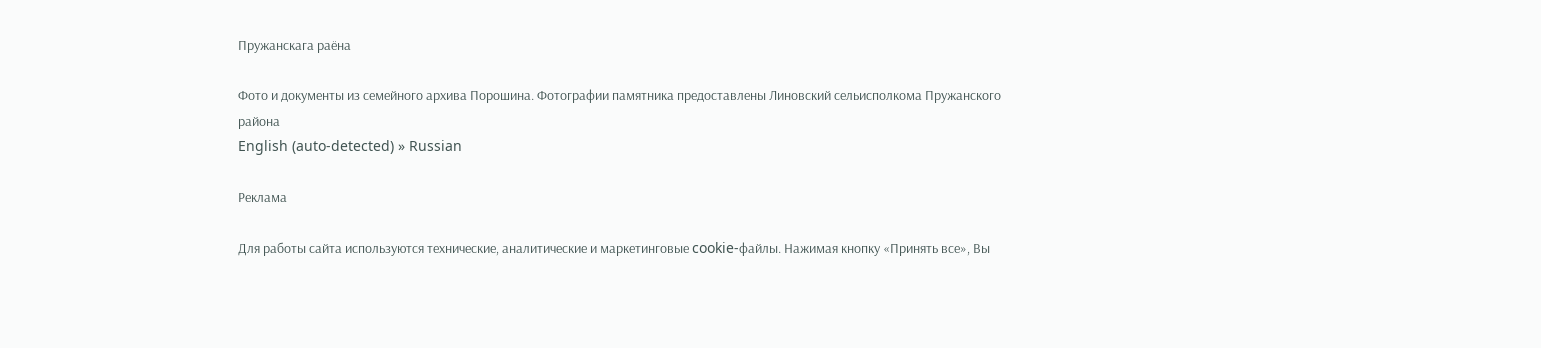Пружанскага раёна

Фото и документы из семейного архива Порошина. Фотографии памятника предоставлены Линовский сельисполкома Пружанского района
English (auto-detected) » Russian

Реклама

Для работы сайта используются технические, аналитические и маркетинговые cookie-файлы. Нажимая кнопку «Принять все», Вы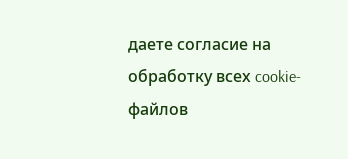даете согласие на обработку всех cookie-файлов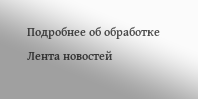Подробнее об обработке
Лента новостей